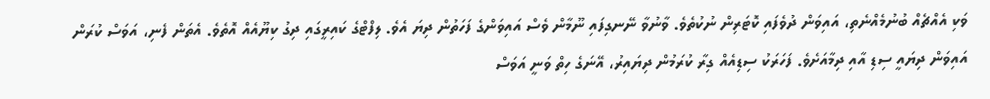ވަކި އެއްޗެއް ބުނުމެއްނެތި، އައިވަން ދުވެފައި ކޮޓަރިން ނުކުތެވެ. ވާނުވާ ނޭނގިފައި ނޫމާން ވެސް އައިވަންގެ ފަހަތުން ދިޔަ އެވެ. ލިފްޓްގެ ކައިރީގައި ދިގު ކިޔޫއެއް އޮތެވެ. އެތަން ފެނި، އަވަސް ކުރަން އައިވަން ދިޔައީ ސިޑި އާއި ދިމާއަށެވެ. ފަހަރަކު ސިޑިއެއް ގިރާ ކުރަމުން ދިޔައިރު، އޭނަގެ ހިތް ވަނީ އަވަސް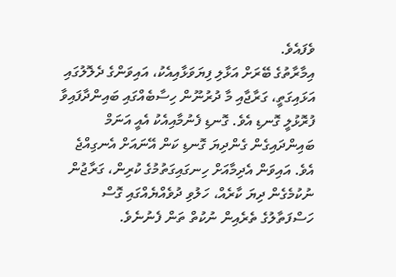ވެފައެވެ.
އިމާރާތުގެ ބޭރަށް އަޅާލި ފިޔަވަޅާއިއެކު، އައިވަންގެ ދެލޮލުގައި އަޅައިގަތީ، ގަރާޖާއި މާ ދުރުނޫން ހިސާބެއްގައި ބައިންދާފައިވާ ފުރޮޅުލީ ގޮނޑި އެވެ. ގޮނޑި ފެނުމާއިއެކު އެއީ އަނަމް ބައިންދައިގެން ގެންދިޔަ ގޮނޑި ކަން އޭނައަށް އެނގިއްޖެ އެވެ. އައިވަން އެދިމާއަށް ހިނގައިގަތުމުގެ ކުރިން، ގަރާޖުން ނުކުމެގެން ދިޔަ ކާރެއް، ހަލުވި ދުވެއްޔެއްގައި ގޮސް ހަސްފަތާލުގެ ތެރެއިން ނުކުތް ތަން ފެނުނެވެ.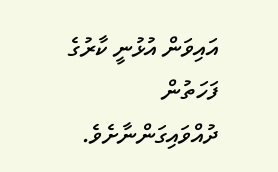އައިވަން އުޅުނީ ކާރުގެ ފަހަތުން ދުއްވައިގަންނާށެވެ.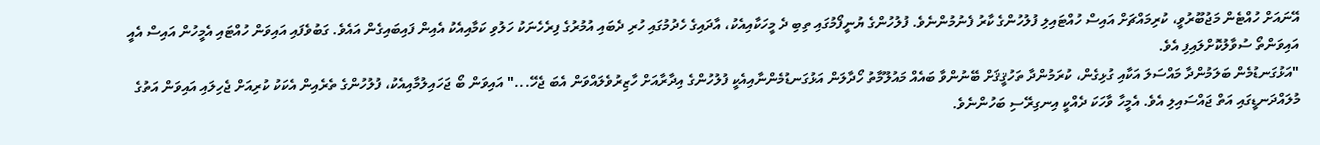އޭނައަށް ހުއްޓެން މަޖުބޫރުވީ، ކުރިމައްޗަށް އައިސް ހުއްޓައިލި ފުލުހުންގެ ކާރު ފެނުމުންނެވެ. ފުލުހުންގެ ޔުނީފޯމުގައި ތިބި ދެ މީހަކާއިއެކު، އާދައިގެ ހެދުމުގައި ހުރި ދެބައި އުމުރުގެ ފިރެހެނަކު ހަލުވި ކަމާއިއެކު އެއިން ފައިބައިގެން އައެވެ. ގަބުވެފައި އައިވަން ހުއްޓައި އެމީހުން އައިސް އެއީ އައިވަންތޯ ސުވާލުކޮށްލައިފި އެވެ.
"އަޅުގަނޑުމެން ބަލަމުންދާ މައްސަލަ އަކާއި ގުޅިގެން، ކުރަމުންދާ ތަހުޤީޤަށް ބޭނުންވާ ބައެއް މައުލޫމާތު ހޯދާލަން އަޅުގަނޑުމެންނާއިއެކީ ފުލުހުންގެ އިދާރާއަށް ހާޒިރުވެލައްވަން އެބަ ޖެހޭ..." އައިވަން ބޯ ޖަހައިލުމާއިއެކު، ފުލުހުންގެ ތެރެއިން އެކަކު ކުރިއަށް ޖެހިލައި އައިވަން އަތުގެ މުލައްދަނޑީގައި އަތް ޖައްސައިލި އެވެ. އެމީހާ ވާހަކަ ދެއްކީ އިނގިރޭސި ބަހުންނެވެ.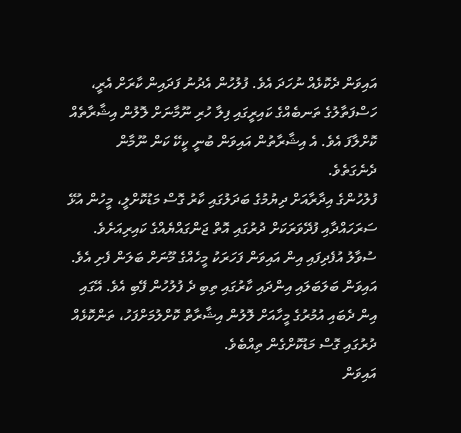އައިވަން ދެކޮޅެއް ނުހަދަ އެވެ. ފުލުހުން އެދުނު ފަދައިން ކާރަށް އެރީ، ހަސްފަތާލުގެ ތަނބެއްގެ ކައިރީގައި ފިލާ ހުރި ނޫމާނަށް ލޮލުން އިޝާރާތެއް ކޮށްލާފަ އެވެ. އެ އިޝާރާތުން އައިވަން ބުނީ ކީކޭ ކަން ނޫމާން ދެނެގަތެވެ.
ފުލުހުންގެ އިދާރާއަށް ދިޔުމުގެ ބަދަލުގައި ކާރު ގޮސް މަޑުކޮށްލީ، މީހުން އުޅޭ ސަރަހައްދާއި ފުދޭވަރަކަށް ދުރުގައި އޮތް ޖަންގައްޔެއްގެ ކައިރިއަށެވެ. ސުވާލު އުފެދިފައި އިން އައިވަން ފަހަރަކު މީހެއްގެ މޫނަށް ބަލަން ފެށި އެވެ.
އައިވަން ބަލަބަލައި އިންދައި ކާރުގައި ތިބި ދެ ފުލުހުން ފޭބި އެވެ. އޭގައި އިން ދެބައި އުމުރުގެ މީހާއަށް ލޮލުން އިޝާރާތް ކޮށްލުމަށްފަހު، ތަންކޮޅެއް ދުރުގައި ގޮސް މަޑުކޮށްގެން ތިއްބެވެ.
އައިވަން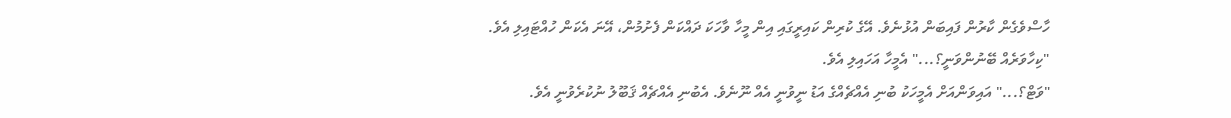ހާސްވެގެން ކާރުން ފައިބަން އުޅުނެވެ. އޭގެ ކުރިން ކައިރީގައި އިން މީހާ ވާހަކަ ދައްކަން ފެށުމުން، އޭނަ އެކަން ހުއްޓައިލި އެވެ.
"ކިހާވަރެއް ބޭނުންވަނީ؟..." އެމީހާ އަހައިލި އެވެ.
"ވަޓް؟..." އައިވަންއަށް އެމީހަކު ބުނި އެއްޗެއްގެ އަޑު ނީވުނީ އެއް ނޫނެވެ. އެބުނި އެއްޗެއް ޤަބޫލު ނުކުރެވުނީ އެވެ.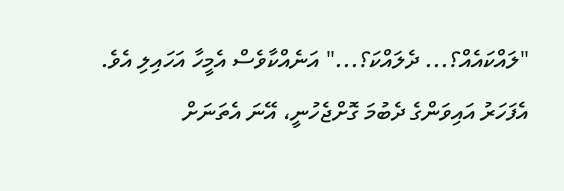"ލައްކައެއް؟... ދެލައްކަ؟..." އަނެއްކާވެސް އެމީހާ އަހައިލި އެވެ. އެފަހަރު އައިވަންގެ ދެބުމަ ގޮށްޖެހުނީ، އޭނަ އެތަނަށް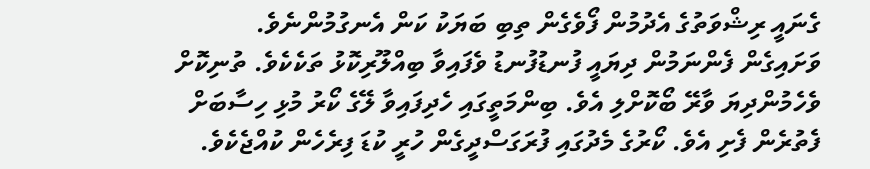ގެނައީ ރިޝްވަތުގެ އެދުމުން ފޯވެގެން ތިބި ބަޔަކު ކަން އެނގުމުންނެވެ.
ވަށައިގެން ފެންނަމުން ދިޔައީ ފުނޑުފުނޑު ވެފައިވާ ބިއްލޫރިކޮޅު ތަކެކެވެ. ތުނިކޮށް ވެހެމުންދިޔަ ވާރޭ ބޯކޮށްލި އެވެ. ބިންމަތީގައި ހެދިފައިވާ ލޭގެ ކޯރު މުޅި ހިސާބަށް ފެތުރެން ފެށި އެވެ. ކޯރުގެ މެދުގައި ފުރަގަސްދީގެން ހުރީ ކުޑަ ފިރެހެން ކުއްޖެކެވެ.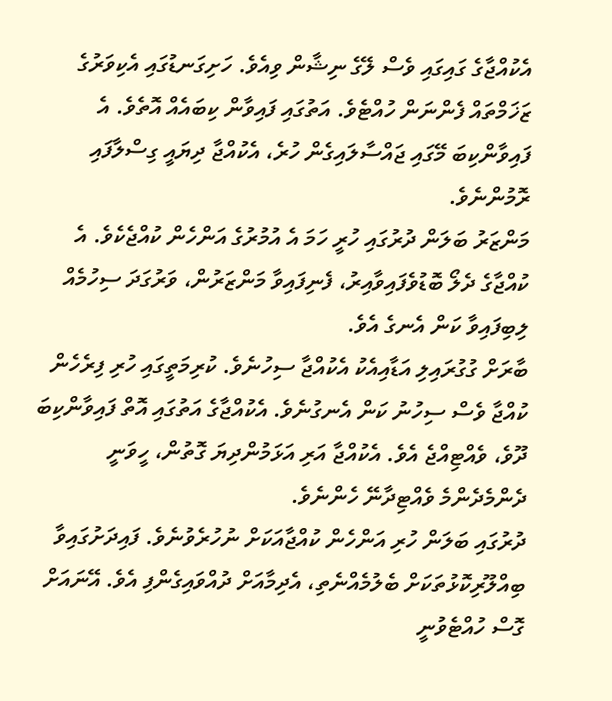އެކުއްޖާގެ ގައިގައި ވެސް ލޭގެ ނިޝާން ވިއެވެ. ހަށިގަނޑުގައި އެކިވަރުގެ ޒަޚަމްތައް ފެންނަން ހުއްޓެވެ. އަތުގައި ފައިވާން ކިބައެއް އޮތެވެ. އެ ފައިވާންކިބަ މޭގައި ޖައްސާލައިގެން ހުރެ، އެކުއްޖާ ދިޔައީ ގިސްލާފައި ރޮމުންނެވެ.
މަންޒަރު ބަލަން ދުރުގައި ހުރީ ހަމަ އެ އުމުރުގެ އަންހެން ކުއްޖެކެވެ. އެ ކުއްޖާގެ ދެލޯ ބޮޑުވެފައިވާއިރު، ފެނިފައިވާ މަންޒަރުން، ވަރުގަދަ ސިހުމެއް ލިބިފައިވާ ކަން އެނގެ އެވެ.
ބާރަށް ގުގުރައިލި އަޑާއިއެކު އެކުއްޖާ ސިހުނެވެ. ކުރިމަތީގައި ހުރި ފިރެހެން ކުއްޖާ ވެސް ސިހުނު ކަން އެނގުނެވެ. އެކުއްޖާގެ އަތުގައި އޮތް ފައިވާންކިބަ ދޫވެ، ވެއްޓިއްޖެ އެވެ. އެކުއްޖާ އަރި އަޅަމުންދިޔަ ގޮތުން، ހީވަނީ ދެންމެދެންމެ ވެއްޓިދާނޭ ހެންނެވެ.
ދުރުގައި ބަލަން ހުރި އަންހެން ކުއްޖާއަކަށް ނުހުރެވުނެވެ. ފައިދަށުގައިވާ ބިއްލޫރިކޮޅުތަކަށް ބެލުމެއްނެތި، އެދިމާއަށް ދުއްވައިގެންފި އެވެ. އޭނައަށް ގޮސް ހުއްޓެވުނީ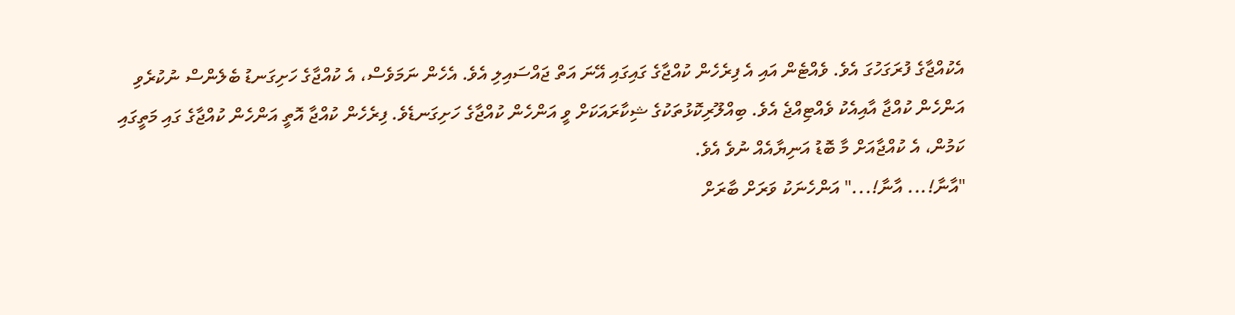އެކުއްޖާގެ ފުރަގަހުގަ އެވެ. ވެއްޓެން އައި އެ ފިރެހެން ކުއްޖާގެ ގައިގައި އޭނަ އަތް ޖައްސައިލި އެވެ. އެހެން ނަމަވެސް، އެ ކުއްޖާގެ ހަށިގަނޑު ބެލެންސް ނުކުރެވި އަންހެން ކުއްޖާ އާއިއެކު ވެއްޓިއްޖެ އެވެ. ބިއްލޫރިކޮޅުތަކުގެ ޝިކާރައަކަށް ވީ އަންހެން ކުއްޖާގެ ހަށިގަނޑެވެ. ފިރެހެން ކުއްޖާ އޮތީ އަންހެން ކުއްޖާގެ ގައި މަތީގައި ކަމުން، އެ ކުއްޖާއަށް މާ ބޮޑު އަނިޔާއެއް ނުވެ އެވެ.
"އާނާ!... އާނާ!..." އަންހެނަކު ވަރަށް ބާރަށް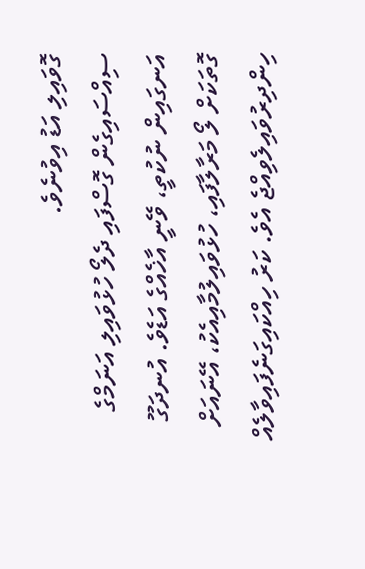ގޮވައިލި އަޑު އިވުނެވެ.
ސިއްސައިގެން ގޮސްފައި ދެލޯ ހުޅުވައިލި އަނަމްގެ އަނގައިން ނުކުތީ، ވޭނީ އާޚެއްގެ އަޑެވެ. އުނދަގޫ ގޮތަކަށް ލޯ މަރާލާފައި، ހުޅުވައިލުމާއިއެކު، އޭނައަށް ހިންދިރުވައިލެވިއްޖެ އެވެ. ކަރު ހިއްކައިގަނެފައިވާލެއް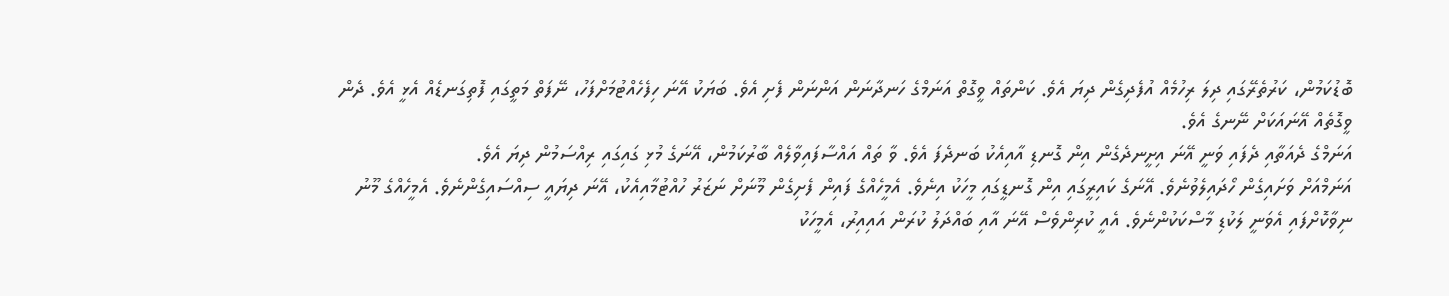ބޮޑުކަމުން، ކަރުތެރޭގައި ދިލަ ރިހުމެއް އުފެދިގެން ދިޔަ އެވެ. ކަންތައް ވީގޮތް އަނަމްގެ ހަނދާނަން އަންނަން ފެށި އެވެ. ބަޔަކު އޭނަ ހިފެހެއްޓުމަށްފަހު، ނޭފަތް މަތީގައި ފޮތިގަނޑެއް އެޅީ އެވެ. ދެން ވީގޮތެއް އޭނައަކަށް ނޭނގެ އެވެ.
އަނަމްގެ ދެއަތާއި ދެފައި ވަނީ އޭނަ އިށީނދެގެން އިން ގޮނޑި އާއިއެކު ބަނދެފަ އެވެ. ވާ ތައް އައްސާފައިވާލެއް ބާރުކަމުން، އޭނަގެ މުޅި ގައިގައި ރިއްސަމުން ދިޔަ އެވެ.
އަނަމްއަށް ވަށައިގެން ހޯދައިލެވުނެވެ. އޭނަގެ ކައިރީގައި އިން ގޮނޑީގައި މީހަކު އިނެވެ. އެމީހެއްގެ ފައިން ފެށިގެން މޫނަށް ނަޒަރު ހުއްޓުމާއިއެކު، އޭނަ ދިޔައީ ސިއްސައިގެންނެވެ. އެމީހެއްގެ މޫނު ނިވާކޮށްފައި އެވަނީ ލަކުޑި މާސްކަކުންނެވެ. އެއީ ކުރިންވެސް އޭނަ އާއި ބައްދަލު ކުރަން އައިއިރު، އެމީހަކު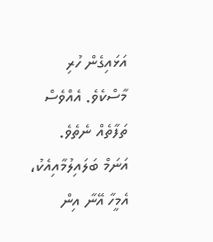އަޅައިގެން ހުރި މާސްކެވެ. އެއްވެސް ތަފާތެއް ނެތެވެ.
އަނަމް ބަލައިލުމާއިއެކު، އެމީހާ އޭނާ އިން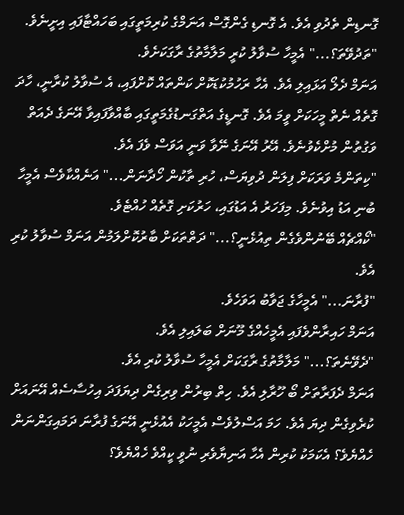ގޮނޑިން ތެދުވި އެވެ. އެ ގޮނޑި ގެންގޮސް އަނަމްގެ ކުރިމަތީގައި ބަހައްޓާފައި އިށީނެވެ.
"ތަދުވޭތަ؟..." އެމީހާ ސުވާލު ކުރީ މަލާމާތުގެ ރާގަކަށެވެ.
އަނަމް ދެލޯ އަޅައިލި އެވެ. އެހާ ރަހުމުކުޑަކޮށް ކަންތައް ކޮށްފައި، އެ ސުވާލު ކުރާނީ، ހާދަ ގޮތެއް ނެތް މީހަކަށް ވީމަ އެވެ. ގޮނޑީގެ އަތްގަނޑުގެމަތީގައި ބާއްވާފައިވާ އޭނަގެ ދެއަތް ވަގުތުން މުށްކެވުނެވެ. އޭރު އޭނަގެ ނޭވާ ވަނީ އަވަސް ވެފަ އެވެ.
"ކިތަންމެ ވަރަކަށް ފިލަން ދުވިޔަސް، ހުރި ތާކުން ހޯދާނަން..." އަނެއްކާވެސް އެމީހާ ބުނި އަޑު އިވުނެވެ. މިފަހަރު އެ އަޑުގައި، ހަރުކަށި ގޮތެއް ހުއްޓެވެ.
"ކޯއްޗެއް ބޭނުންވެގެން ތިއުޅެނީ؟..." ދަތްތަކަށް ބާރުކޮށްލަމުން އަނަމް ސުވާލު ކުރި އެވެ.
"ފުރާނަ..." އެމީހާގެ ޖަވާބު އަވަހެވެ.
އަނަމް ހައިރާންވެފައި އެމީހެއްގެ މޫނަށް ބަލައިލި އެވެ.
"ދެވޭނެތަ؟..." މަލާމާތުގެ ރާގަކަށް އެމީހާ ސުވާލު ކުރި އެވެ.
އަނަމް ދެފަރާތަށް ބޯ ހޫރާލި އެވެ. ހިތް ބިރުން ވިރިގެން ދިޔަފަދަ އިހުސާސެއް އޭނައަށް ކުރެވިގެން ދިޔަ އެވެ. ހަމަ އަސްލުވެސް އެމީހަކު އެއުޅެނީ އޭނަގެ ފުރާނަ ދަމައިގަންނަން ހެއްޔެވެ؟ އެކަމަކު ކުރިން އެހާ އަނިޔާވެރި ނުވީ ކީއްވެ ހެއްޔެވެ؟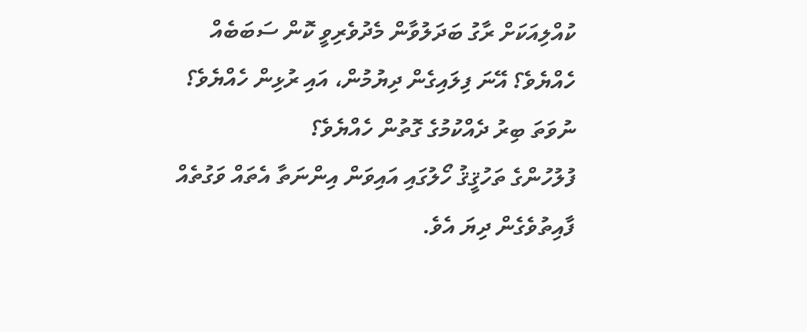ކުއްލިއަކަށް ރާގު ބަދަލުވާން މެދުވެރިވީ ކޮން ސަބަބެއް ހެއްޔެވެ؟ އޭނަ ފިލައިގެން ދިޔުމުން، އައި ރުޅިން ހެއްޔެވެ؟ ނުވަތަ ބިރު ދެއްކުމުގެ ގޮތުން ހެއްޔެވެ؟
ފުލުހުންގެ ތަހުޤީޤު ހޯލުގައި އައިވަން އިންނަތާ އެތައް ވަގުތެއް ފާއިތުވެގެން ދިޔަ އެވެ.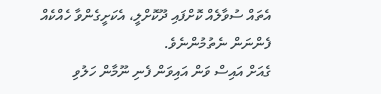އެތައް ސުވާލެއް ކޮށްފައި ދޫކޮށްލީ، އެކަށީގެންވާ ހެއްކެއް ފެންނަން ނެތުމުންނެވެ.
ގެއަށް އައިސް ވަން އައިވަން ފެނި ނޫމާން ހަލުވި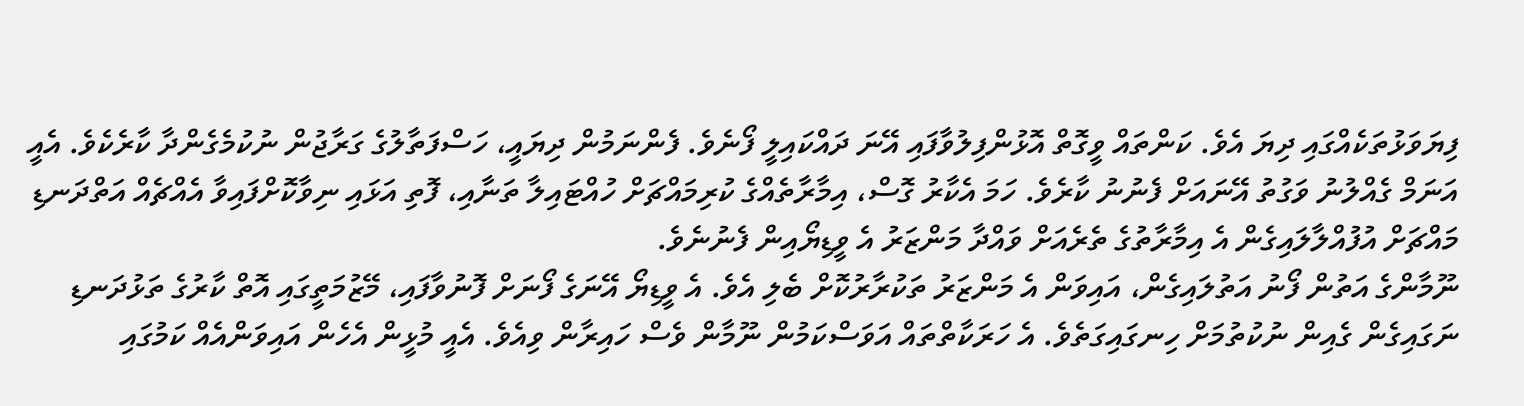ފިޔަވަޅުތަކެއްގައި ދިޔަ އެވެ. ކަންތައް ވީގޮތް އޮޅުންފިލުވާފައި އޭނަ ދައްކައިލީ ފޯނެވެ. ފެންނަމުން ދިޔައީ، ހަސްފަތާލުގެ ގަރާޖުން ނުކުމެގެންދާ ކާރެކެވެ. އެއީ އަނަމް ގެއްލުނު ވަގުތު އޭނައަށް ފެނުނު ކާރެވެ. ހަމަ އެކާރު ގޮސް، އިމާރާތެއްގެ ކުރިމައްޗަށް ހުއްޓައިލާ ތަނާއި، ފޮތި އަޅައި ނިވާކޮށްފައިވާ އެއްޗެއް އަތްދަނޑި މައްޗަށް އުފުއްލާލައިގެން އެ އިމާރާތުގެ ތެރެއަށް ވައްދާ މަންޒަރު އެ ވީޑިޔޯއިން ފެނުނެވެ.
ނޫމާންގެ އަތުން ފޯނު އަތުލައިގެން، އައިވަން އެ މަންޒަރު ތަކުރާރުކޮށް ބެލި އެވެ. އެ ވީޑިޔޯ އޭނަގެ ފޯނަށް ފޮނުވާފައި، މޭޒުމަތީގައި އޮތް ކާރުގެ ތަޅުދަނޑި ނަގައިގެން ގެއިން ނުކުތުމަށް ހިނގައިގަތެވެ. އެ ހަރަކާތްތައް އަވަސްކަމުން ނޫމާން ވެސް ހައިރާން ވިއެވެ. އެއީ މުޅީން އެހެން އައިވަންއެއް ކަމުގައި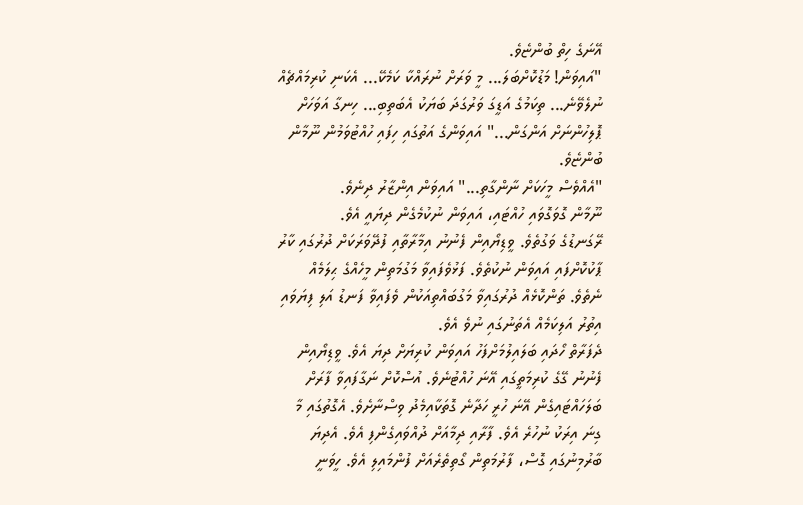އޭނަގެ ހިތް ބުންޏެވެ.
"އައިވަން! މަޑުކޮށްބަލަ... މީ ވަރަށް ނުރައްކާ ކަމެކޭ... އެކަނި ކުރިމައްޗެއް ނުލެވޭނެ... ތިކަމުގެ އަޑީގަ ވަރުގަދަ ބަޔަކު އެބަތިބި... ހިނގާ އަވަހަށް ޕޮލިހުންނަށް އަންގަން..." އައިވަންގެ އަތުގައި ހިފައި ހުއްޓުވަމުން ނޫމާން ބުންޏެވެ.
"އެއްވެސް މީހަކަށް ނާންގާތި..." އައިވަން އިންޒާރު ދިނެވެ.
ނޫމާން ގޮވަގޮވައި ހުއްޓައި، އައިވަން ނުކުމެގެން ދިޔައީ އެވެ.
ރޭގަނޑުގެ ވަގުތެވެ. ވީޑިޔޯއިން ފެނުނު އިމާރާތާއި ފުދޭވަރަކަށް ދުރުގައި ކާރު ޕާކުކޮށްފައި އައިވަން ނުކުތެވެ. ފަޅުވެފައިވާ މަގުމަތިން މީހެއްގެ ޙިލަމެއް ނެތެވެ. ތަންކޮޅެއް ދުރުގައިވާ މަގުބައްތިއަކުން ވެފައިވާ ފަނޑު އަލި ފިޔަވައި އިތުރު އަލިކަމެއް އެތަނުގައި ނުވެ އެވެ.
ދެފަރާތް ހޯދައި ބަލައިލުމަށްފަހު އައިވަން ކުރިޔަށް ދިޔަ އެވެ. ވީޑިޔޯއިން ފެނުނު ގޭގެ ކުރިމަތީގައި އޭނަ ހުއްޓުނެވެ. އުސްކޮށް ނަގާފައިވާ ފާރަށް ބަލަހައްޓައިގެން އޭނަ ހުރީ ހަދާނެ ގޮތަކާއިމެދު ވިސްނާށެވެ. އެގޮތުގައި މާ ގިނަ އިރަކު ނުހުރެ އެވެ. ފާރާއި ދިމާއަށް ދުއްވައިގެންފި އެވެ. އެދިޔަ ބާރުމިނުގައި ގޮސް، ފާރުމަތިން ގޯތިތެރެއަށް ފުންމައިލި އެވެ. ހީވަނީ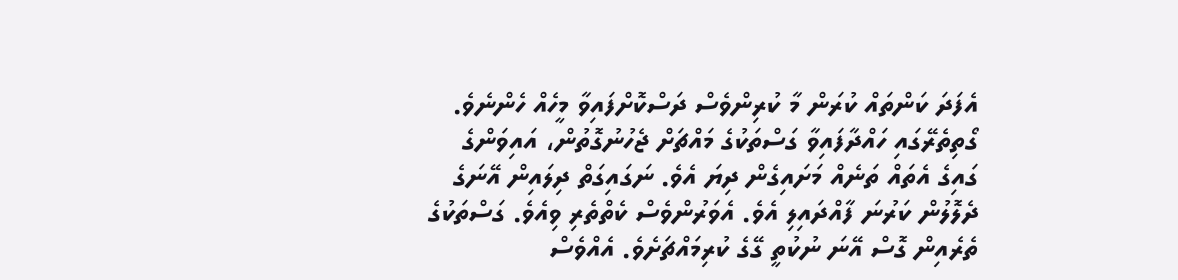އެފަދަ ކަންތައް ކުރަން މާ ކުރިންވެސް ދަސްކޮށްފައިވާ މީހެއް ހެންނެވެ.
ގޯތިތެރޭގައި ހައްދާފައިވާ ގަސްތަކުގެ މައްޗަށް ޖެހުނުގޮތުން، އައިވަންގެ ގައިގެ އެތައް ތަނެއް މަށައިގެން ދިޔަ އެވެ. ނަގައިގަތް ދިލައިން އޭނަގެ ދެލޮލުން ކަރުނަ ފާއްދައިލި އެވެ. އެވަރުންވެސް ކެތްތެރި ވިއެވެ. ގަސްތަކުގެ ތެރެއިން ގޮސް އޭނަ ނުކުތީ ގޭގެ ކުރިމައްޗަށެވެ. އެއްވެސް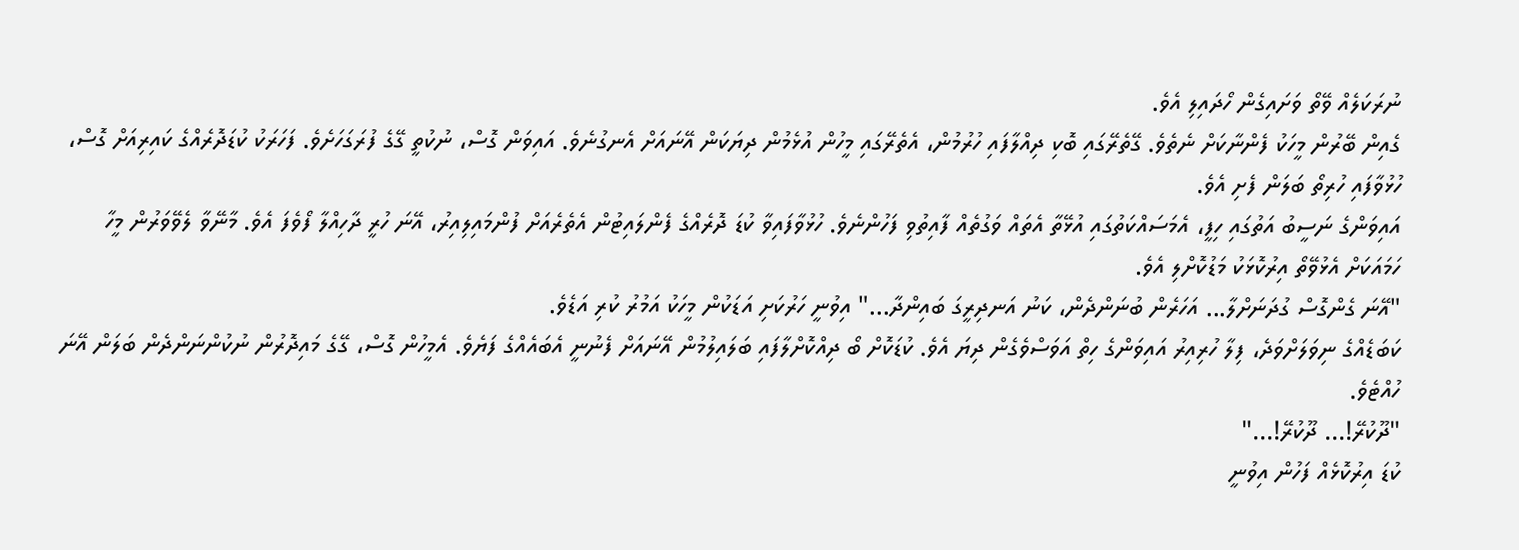ނުރަކަލެއް ވޭތޯ ވަށައިގެން ހޯދައިލި އެވެ.
ގެއިން ބޭރުން މީހަކު ފެންނާކަށް ނެތެވެ. ގޭތެރޭގައި ބޮކި ދިއްލާފައި ހުރުމުން، އެތެރޭގައި މީހުން އުޅެމުން ދިޔަކަން އޭނައަށް އެނގުނެވެ. އައިވަން ގޮސް، ނުކުތީ ގޭގެ ފުރަގަހަށެވެ. ފަހަރަކު ކުޑަދޮރެއްގެ ކައިރިއަށް ގޮސް، ހުޅުވާފައި ހުރިތޯ ބަލަން ފެށި އެވެ.
އައިވަންގެ ނަސީބު އަތުގައި ހިފީ، އެމަސައްކަތުގައި އުޅޭތާ އެތައް ވަގުތެއް ފާއިތުވި ފަހުންނެވެ. ހުޅުވާފައިވާ ކުޑަ ދޮރެއްގެ ފެންލައިޓުން އެތެރެއަށް ފުންމައިލިއިރު، އޭނަ ހުރީ ދާހިއްލާ ފޯވެފަ އެވެ. މާނޭވާ ލެވޭވަރުން މީހާ ހަމައަކަށް އެޅުވޭތޯ އިރުކޮޅަކު މަޑުކޮށްލި އެވެ.
"އޭނަ ގެންގޮސް ގުދަނަށްލާ... އަހަރެން ބުނަންދެން، ކަނު އަނދިރީގަ ބައިންދާ..." އިވުނީ ހަރުކަށި އަޑަކުން މީހަކު އަމުރު ކުރި އަޑެވެ.
ކަބަޑެއްގެ ނިވަލަށްވަދެ، ފިލާ ހުރިއިރު އައިވަންގެ ހިތް އަވަސްވެގެން ދިޔަ އެވެ. ކުޑަކޮށް ބޯ ދިއްކޮށްލާފައި ބަލައިލުމުން އޭނައަށް ފެނުނީ އެބައެއްގެ ފަޔެވެ. އެމީހުން ގޮސް، ގޭގެ މައިދޮރުން ނުކުންނަންދެން ބަލަން އޭނަ ހުއްޓެވެ.
"ދޫކުރޭ!... ދޫކުރޭ!..."
ކުޑަ އިރުކޮޅެއް ފަހުން އިވުނީ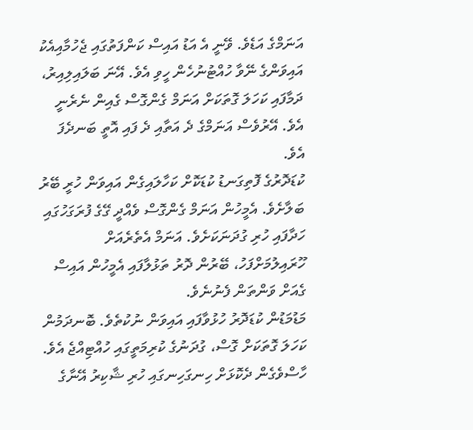އަނަމްގެ އަޑެވެ. ވޭނީ އެ އަޑު އައިސް ކަންފަތުގައި ޖެހުމާއިއެކު އައިވަންގެ ނޭވާ ހުއްޓުނުހެން ހީވި އެވެ. އޭނަ ބަލައިލިއިރު، ދަމާފައި ކަހަލަ ގޮތަކަށް އަނަމް ގެންގޮސް ގެއިން ނެރެނީ އެވެ. އޭރުވެސް އަނަމްގެ ދެ އަތާއި ދެ ފައި އޮތީ ބަނދެފަ އެވެ.
ކުޑަދޮރުގެ ފޮތިގަނޑު ކުޑަކޮށް ކަހާލައިގެން އައިވަން ހުރީ ބޭރު ބަލާށެވެ. އެމީހުން އަނަމް ގެންގޮސް ވެއްދީ ގޭގެ ފުރަގަހުގައި ހަދާފައި ހުރި ގުދަނަކަށެވެ. އަނަމް އެތެރެއަށް ހޫރައިލުމަށްފަހު، ބޭރުން ދޮރު ތަޅުލާފައި އެމީހުން އައިސް ގެއަށް ވަންތަން ފެނުނެވެ.
މަޑުމަޑުން ކުޑަދޮރު ހުޅުވާފައި އައިވަން ނުކުތެވެ. ބޮނދަމުން ކަހަލަ ގޮތަކަށް ގޮސް، ގުދަނުގެ ކުރިމަތީގައި ހުއްޓިއްޖެ އެވެ.
ހާސްވެގެން ދެކޮޅަށް ހިނގަހިނގައި ހުރި ޝާކިރު އޭނާގެ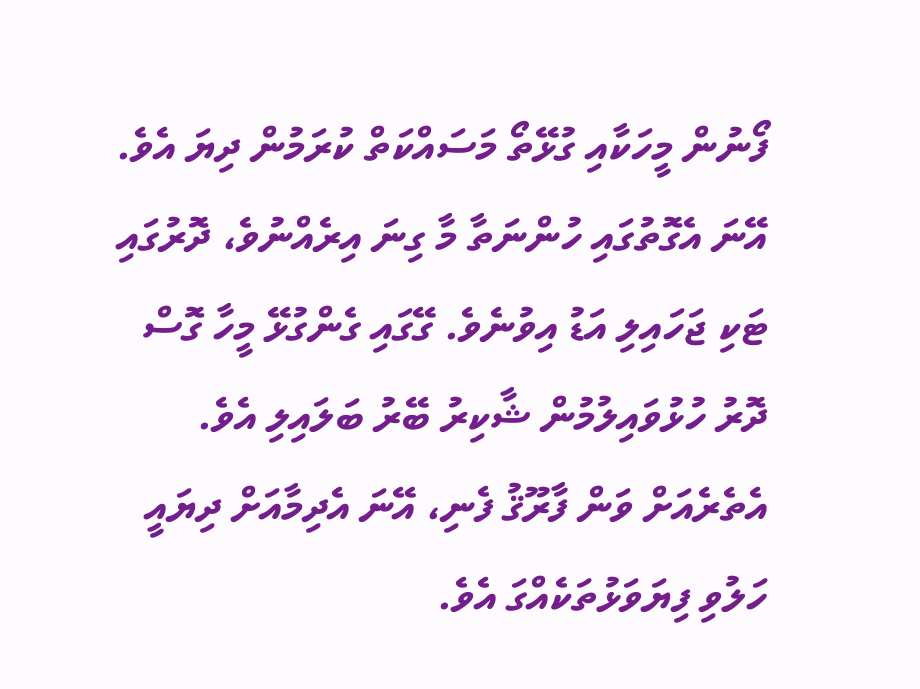ފޯނުން މީހަކާއި ގުޅޭތޯ މަސައްކަތް ކުރަމުން ދިޔަ އެވެ. އޭނަ އެގޮތުގައި ހުންނަތާ މާ ގިނަ އިރެއްނުވެ، ދޮރުގައި ޓަކި ޖަހައިލި އަޑު އިވުނެވެ. ގޭގައި ގެންގުޅޭ މީހާ ގޮސް ދޮރު ހުޅުވައިލުމުން ޝާކިރު ބޭރު ބަލައިލި އެވެ. އެތެރެއަށް ވަން ފާރޫޤު ފެނި، އޭނަ އެދިމާއަށް ދިޔައީ ހަލުވި ފިޔަވަޅުތަކެއްގަ އެވެ.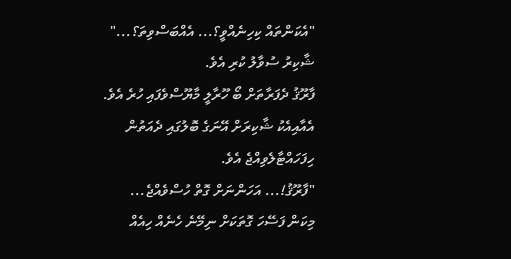"އެކަންތައް ކިހިނެއްވީ؟... އެއްބަސްވިތަ؟..." ޝާކިރު ސުވާލު ކުރި އެވެ.
ފާރޫޤު ދެފަރާތަށް ބޯ ހޫރާލީ މާޔޫސްވެފައި ހުރެ އެވެ. އެއާއިއެކު ޝާކިރަށް އޭނަގެ ބޮލުގައި ދެއަތުން ހިފަހައްޓާލެވިއްޖެ އެވެ.
"ފާރޫޤު!... އަހަންނަށް ގޮތް ހުސްވެއްޖެ... މިކަން ފަސޭހަ ގޮތަކަށް ނިމޭނެ ހެނެއް ހިއެއް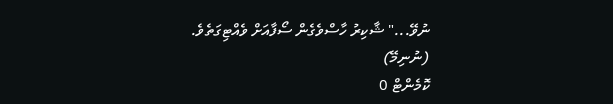ނުވޭ..." ޝާކިރު ހާސްވެގެން ސޯފާއަށް ވެއްޓިގަތެވެ.
(ނުނިމޭ)
ކޮމެންޓް 0